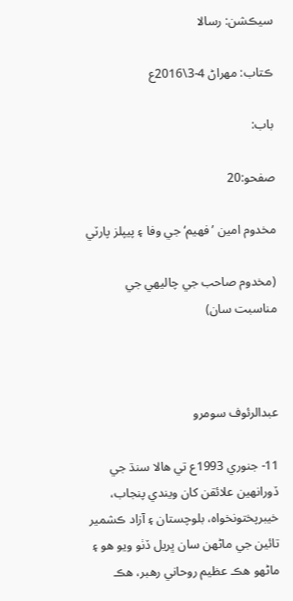سيڪشن: رسالا

ڪتاب: مهراڻ 4-3\2016ع

باب:

صفحو:20

مخدوم امين ’فهيم‘ جي وفا ۽ پيپلز پارٽي

(مخدوم صاحب جي چاليهي جي مناسبت سان)



عبدالرئوف سومرو

11- جنوري 1993ع تي هالا سنڌ جي ڏورانهين علائقن کان ويندي پنجاب، خيبرپختونخواه، بلوچستان ۽ آزاد ڪشمير تائين جي ماڻهن سان ڀريل ڏٺو ويو هو ۽ ماڻهو هڪ عظيم روحاني رهبر، هڪ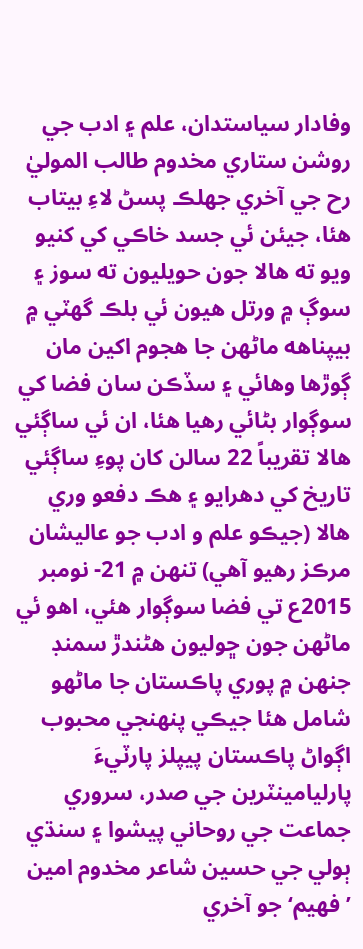وفادار سياستدان، علم ۽ ادب جي روشن ستاري مخدوم طالب الموليٰ رح جي آخري جهلڪ پسڻ لاءِ بيتاب هئا، جيئن ئي جسد خاڪي کي کنيو ويو ته هالا جون حويليون ته سوز ۽ سوڳ ۾ ورتل هيون ئي بلڪ گهٽي ۾ بيپناهه ماڻهن جا هجوم اکين مان ڳوڙها وهائي ۽ سڏڪن سان فضا کي سوڳوار بڻائي رهيا هئا، ان ئي ساڳئي هالا تقريباً 22 سالن کان پوءِ ساڳئي تاريخ کي دهرايو ۽ هڪ دفعو وري هالا (جيڪو علم و ادب جو عاليشان مرڪز رهيو آهي) تنهن ۾ 21- نومبر 2015ع تي فضا سوڳوار هئي، اهو ئي ماڻهن جون ڇوليون هڻندڙ سمنڊ جنهن ۾ پوري پاڪستان جا ماڻهو شامل هئا جيڪي پنهنجي محبوب اڳواڻ پاڪستان پيپلز پارٽيءَ پارليامينٽرين جي صدر، سروري جماعت جي روحاني پيشوا ۽ سنڌي ٻولي جي حسين شاعر مخدوم امين ’فهيم‘ جو آخري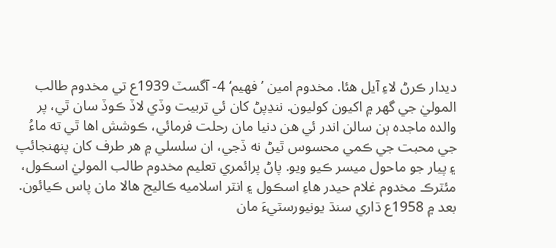ديدار ڪرڻ لاءِ آيل هئا. مخدوم امين ’فهيم‘ 4- آگسٽ 1939ع تي مخدوم طالب الموليٰ جي گهر ۾ اکيون کوليون. ننڍپڻ کان ئي تربيت وڏي لاڏ ڪوڏ سان ٿي، پر والده ماجده ٻن سالن اندر ئي هن دنيا مان رحلت فرمائي، ڪوشش اها ٿي ته ماءُ جي محبت جي ڪمي محسوس ٿيڻ نه ڏجي، ان سلسلي ۾ هر طرف کان پنهنجائپ ۽ پيار جو ماحول ميسر ڪيو ويو. پاڻ پرائمري تعليم مخدوم طالب الموليٰ اسڪول، مئٽرڪ مخدوم غلام حيدر هاءِ اسڪول ۽ انٽر اسلاميه ڪاليج هالا مان پاس ڪيائون. بعد ۾ 1958ع ڌاري سنڌ يونيورسٽيءَ مان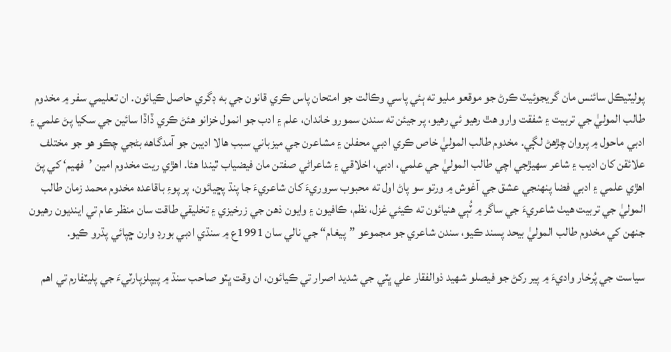پوليٽيڪل سائنس مان گريجوئيٽ ڪرڻ جو موقعو مليو ته ٻئي پاسي وڪالت جو امتحان پاس ڪري قانون جي به ڊگري حاصل ڪيائون. ان تعليمي سفر ۾ مخدوم طالب الموليٰ جي تربيت ۽ شفقت وارو هٿ رهيو ئي رهيو، پر جيئن ته سندن سمورو خاندان، علم ۽ ادب جو انمول خزانو هئڻ ڪري ڏاڏا سائين جي سکيا پڻ علمي ۽ ادبي ماحول ۾ پروان چڙهڻ لڳي. مخدوم طالب الموليٰ خاص ڪري ادبي محفلن ۽ مشاعرن جي ميزباني سبب هالا اديبن جو آمدگاهه بڻجي چڪو هو جو مختلف علائقن کان اديب ۽ شاعر سهيڙجي اچي طالب الموليٰ جي علمي، ادبي، اخلاقي ۽ شاعراڻي صفتن مان فيضياب ٿيندا هئا. اهڙي ريت مخدوم امين ’فهيم‘ کي پڻ اهڙي علمي ۽ ادبي فضا پنهنجي عشق جي آغوش ۾ ورتو سو پاڻ اول ته محبوب سروريءَ کان شاعريءَ جا پنڌ پڇيائون، پر پوءِ باقاعده مخدوم محمد زمان طالب الموليٰ جي تربيت هيٺ شاعريءَ جي ساگر ۾ ٽُٻي هنيائون ته ڪيئي غزل، نظم، ڪافيون ۽ وايون ذهن جي زرخيزي ۽ تخليقي طاقت سان منظر عام تي اينديون رهيون جنهن کي مخدوم طالب الموليٰ بيحد پسند ڪيو، سندن شاعري جو مجموعو ”پيغام“ جي نالي سان 1991ع ۾ سنڌي ادبي بورڊ وارن ڇپائي پڌرو ڪيو.

سياست جي پُرخار واديءَ ۾ پير رکڻ جو فيصلو شهيد ذوالفقار علي ڀٽي جي شديد اصرار تي ڪيائون، ان وقت ڀٽو صاحب سنڌ ۾ پيپلزپارٽيءَ جي پليٽفارم تي اهم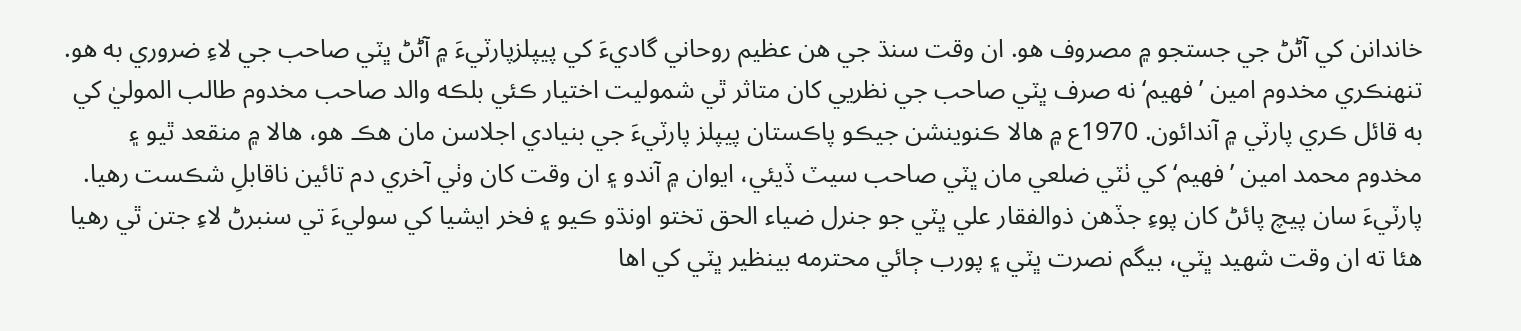خاندانن کي آڻڻ جي جستجو ۾ مصروف هو. ان وقت سنڌ جي هن عظيم روحاني گاديءَ کي پيپلزپارٽيءَ ۾ آڻڻ ڀٽي صاحب جي لاءِ ضروري به هو. تنهنڪري مخدوم امين ’فهيم‘ نه صرف ڀٽي صاحب جي نظريي کان متاثر ٿي شموليت اختيار ڪئي بلڪه والد صاحب مخدوم طالب الموليٰ کي به قائل ڪري پارٽي ۾ آندائون. 1970ع ۾ هالا ڪنوينشن جيڪو پاڪستان پيپلز پارٽيءَ جي بنيادي اجلاسن مان هڪ هو، هالا ۾ منقعد ٿيو ۽ مخدوم محمد امين ’فهيم‘ کي ٺٽي ضلعي مان ڀٽي صاحب سيٽ ڏيئي، ايوان ۾ آندو ۽ ان وقت کان وٺي آخري دم تائين ناقابلِ شڪست رهيا. پارٽيءَ سان پيچ پائڻ کان پوءِ جڏهن ذوالفقار علي ڀٽي جو جنرل ضياء الحق تختو اونڌو ڪيو ۽ فخر ايشيا کي سوليءَ تي سنبرڻ لاءِ جتن ٿي رهيا هئا ته ان وقت شهيد ڀٽي، بيگم نصرت ڀٽي ۽ پورب ڄائي محترمه بينظير ڀٽي کي اها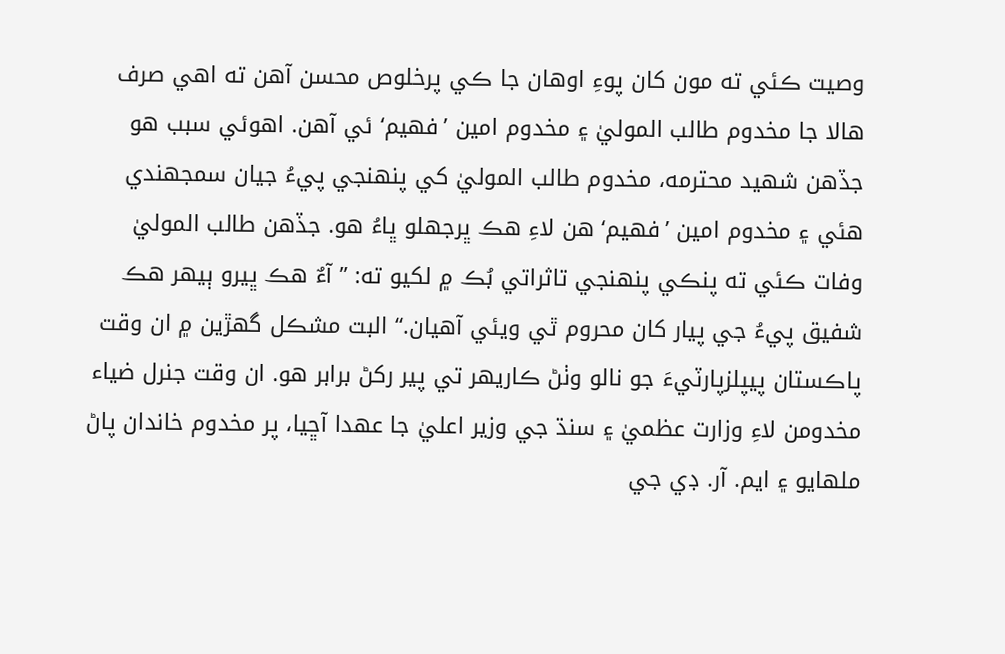وصيت ڪئي ته مون کان پوءِ اوهان جا ڪي پرخلوص محسن آهن ته اهي صرف هالا جا مخدوم طالب الموليٰ ۽ مخدوم امين ’فهيم‘ ئي آهن. اهوئي سبب هو جڏهن شهيد محترمه، مخدوم طالب الموليٰ کي پنهنجي پيءُ جيان سمجهندي هئي ۽ مخدوم امين ’فهيم‘ هن لاءِ هڪ ڀرجهلو ڀاءُ هو. جڏهن طالب الموليٰ وفات ڪئي ته پنڪي پنهنجي تاثراتي بُڪ ۾ لکيو ته: ”آءٌ هڪ ڀيرو ٻيهر هڪ شفيق پيءُ جي پيار کان محروم ٿي ويئي آهيان.“ البت مشڪل گهڙين ۾ ان وقت پاڪستان پيپلزپارٽيءَ جو نالو وٺڻ ڪاريهر تي پير رکڻ برابر هو. ان وقت جنرل ضياء مخدومن لاءِ وزارت عظميٰ ۽ سنڌ جي وزير اعليٰ جا عهدا آڇيا، پر مخدوم خاندان پاڻ ملهايو ۽ ايم. آر. ڊي جي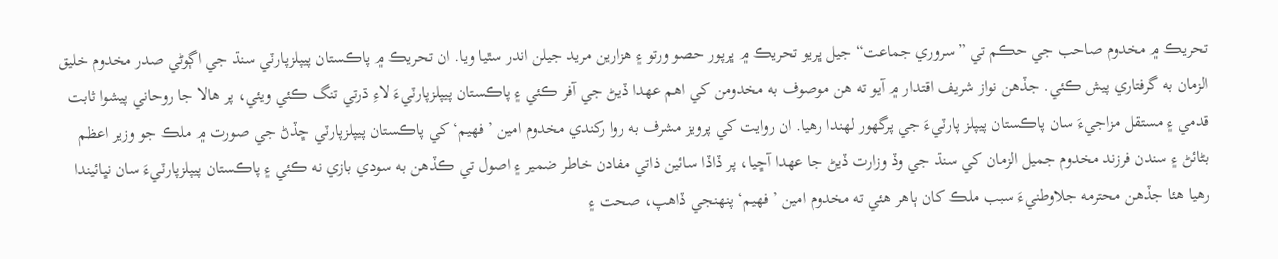تحريڪ ۾ مخدوم صاحب جي حڪم تي ”سروري جماعت“ جيل ڀريو تحريڪ ۾ ڀرپور حصو ورتو ۽ هزارين مريد جيلن اندر سٿيا ويا. ان تحريڪ ۾ پاڪستان پيپلزپارٽي سنڌ جي اڳوڻي صدر مخدوم خليق الزمان به گرفتاري پيش ڪئي. جڏهن نواز شريف اقتدار ۾ آيو ته هن موصوف به مخدومن کي اهم عهدا ڏيڻ جي آفر ڪئي ۽ پاڪستان پيپلزپارٽيءَ لاءِ ڌرتي تنگ ڪئي ويئي، پر هالا جا روحاني پيشوا ثابت قدمي ۽ مستقل مزاجيءَ سان پاڪستان پيپلز پارٽيءَ جي پرگهور لهندا رهيا. ان روايت کي پرويز مشرف به روا رکندي مخدوم امين ’فهيم‘ کي پاڪستان پيپلزپارٽي ڇڏڻ جي صورت ۾ ملڪ جو وزير اعظم بڻائڻ ۽ سندن فرزند مخدوم جميل الزمان کي سنڌ جي وڏ وزارت ڏيڻ جا عهدا آڇيا، پر ڏاڏا سائين ذاتي مفادن خاطر ضمير ۽ اصول تي ڪڏهن به سودي بازي نه ڪئي ۽ پاڪستان پيپلزپارٽيءَ سان نڀائيندا رهيا هئا جڏهن محترمه جلاوطنيءَ سبب ملڪ کان ٻاهر هئي ته مخدوم امين ’فهيم‘ پنهنجي ڏاهپ، صحت ۽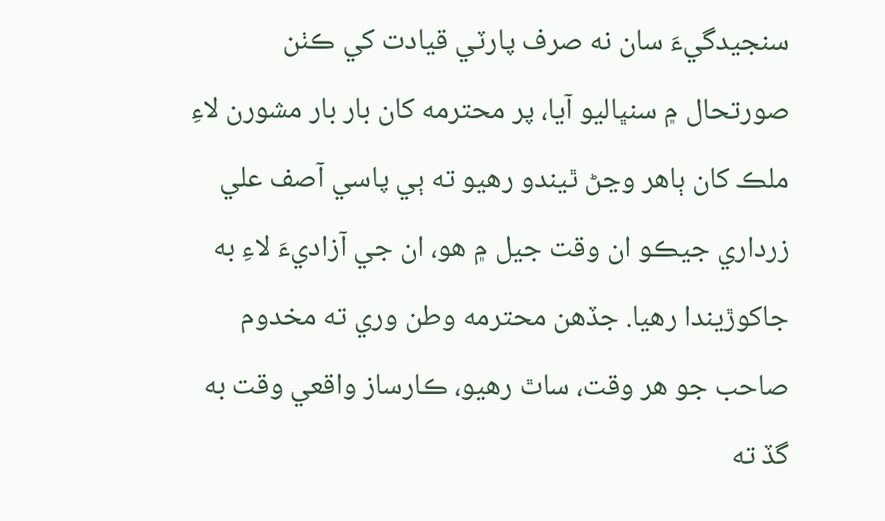سنجيدگيءَ سان نه صرف پارٽي قيادت کي ڪٺن صورتحال ۾ سنڀاليو آيا، پر محترمه کان بار بار مشورن لاءِ ملڪ کان ٻاهر وڃڻ ٿيندو رهيو ته ٻي پاسي آصف علي زرداري جيڪو ان وقت جيل ۾ هو، ان جي آزاديءَ لاءِ به جاکوڙيندا رهيا. جڏهن محترمه وطن وري ته مخدوم صاحب جو هر وقت، ساٿ رهيو، ڪارساز واقعي وقت به گڏ ته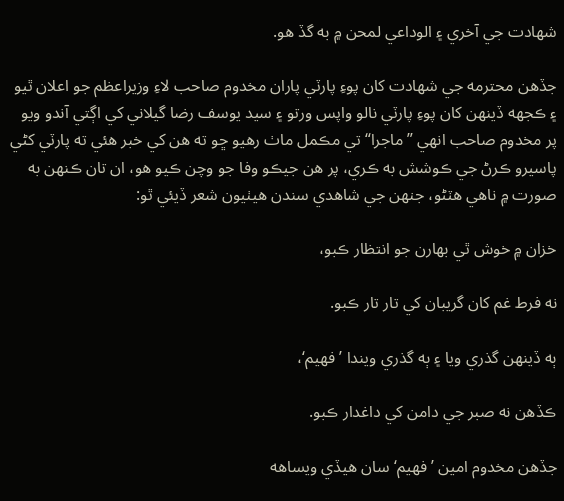شهادت جي آخري ۽ الوداعي لمحن ۾ به گڏ هو.

جڏهن محترمه جي شهادت کان پوءِ پارٽي پاران مخدوم صاحب لاءِ وزيراعظم جو اعلان ٿيو ۽ ڪجهه ڏينهن کان پوءِ پارٽي نالو واپس ورتو ۽ سيد يوسف رضا گيلاني کي اڳتي آندو ويو پر مخدوم صاحب انهي ”ماجرا“ تي مڪمل ماٺ رهيو ڇو ته هن کي خبر هئي ته پارٽي کڻي پاسيرو ڪرڻ جي ڪوشش به ڪري، پر هن جيڪو وفا جو وچن ڪيو هو، ان تان ڪنهن به صورت ۾ ناهي هٽڻو، جنهن جي شاهدي سندن هيٺيون شعر ڏيئي ٿو:

خزان ۾ خوش ٿي بهارن جو انتظار ڪبو،

نه فرط غم کان گريبان کي تار تار ڪبو.

ٻه ڏينهن گذري ويا ۽ ٻه گذري ويندا ’فهيم‘،

ڪڏهن نه صبر جي دامن کي داغدار ڪبو.

جڏهن مخدوم امين ’فهيم‘ سان هيڏي ويساهه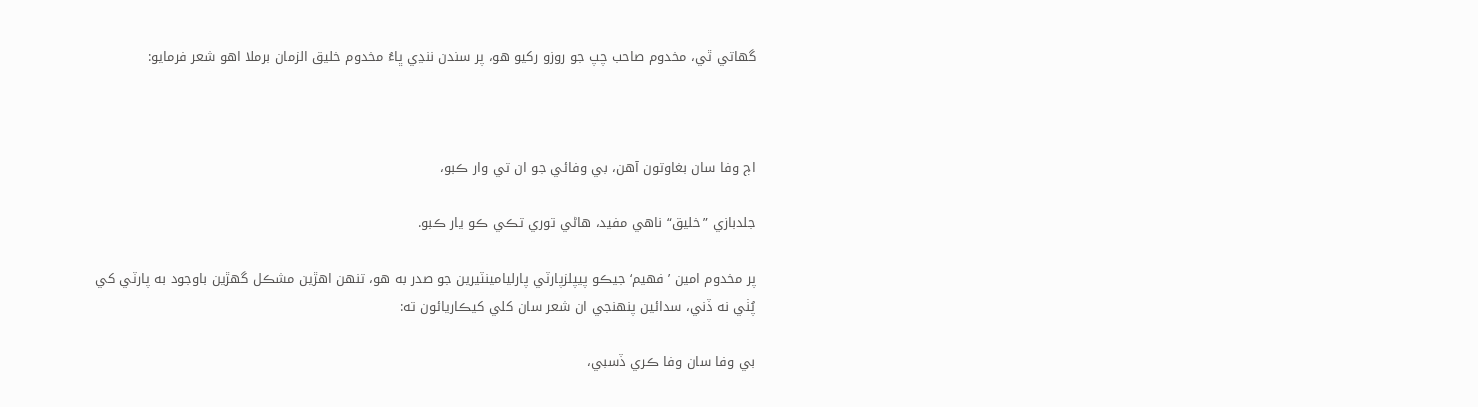گهاتي ٿي، مخدوم صاحب چپ جو روزو رکيو هو، پر سندن ننڍي ڀاءُ مخدوم خليق الزمان برملا اهو شعر فرمايو:



اڄ وفا سان بغاوتون آهن، بي وفائي جو ان تي وار ڪبو،

جلدبازي ”خليق“ ناهي مفيد، هاڻي توري تڪي ڪو يار ڪبو.

پر مخدوم امين ’فهيم‘ جيڪو پيپلزپارٽي پارليامينٽيرين جو صدر به هو، تنهن اهڙين مشڪل گهڙين باوجود به پارٽي کي پُٺي نه ڏني، سدائين پنهنجي ان شعر سان کلي کيڪاريائون ته:

بي وفا سان وفا ڪري ڏسبي،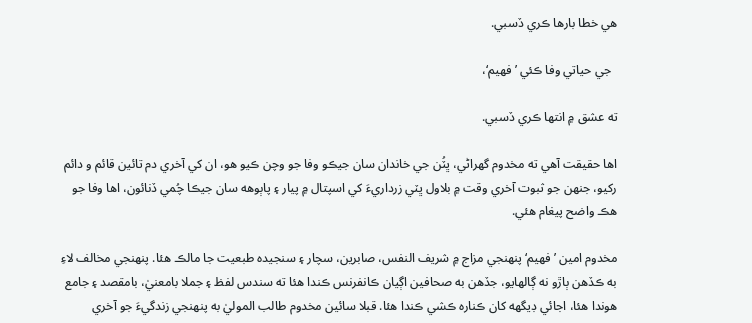هي خطا بارها ڪري ڏسبي.

  جي حياتي وفا ڪئي ’فهيم‘،

ته عشق ۾ انتها ڪري ڏسبي.

اها حقيقت آهي ته مخدوم گهراڻي، ڀٽُن جي خاندان سان جيڪو وفا جو وچن ڪيو هو، ان کي آخري دم تائين قائم و دائم رکيو، جنهن جو ثبوت آخري وقت ۾ بلاول ڀٽي زرداريءَ کي اسپتال ۾ پيار ۽ پاٻوهه سان جيڪا چُمي ڏنائون، اها وفا جو هڪ واضح پيغام هئي.

مخدوم امين ’فهيم‘ پنهنجي مزاج ۾ شريف النفس، صابرين، سچار ۽ سنجيده طبعيت جا مالڪ هئا. پنهنجي مخالف لاءِ به ڪڏهن ٻاڙو نه ڳالهايو، جڏهن به صحافين اڳيان ڪانفرنس ڪندا هئا ته سندس لفظ ۽ جملا بامعنيٰ، بامقصد ۽ جامع هوندا هئا، اجائي ڊيگهه کان ڪناره ڪشي ڪندا هئا. قبلا سائين مخدوم طالب الموليٰ به پنهنجي زندگيءَ جو آخري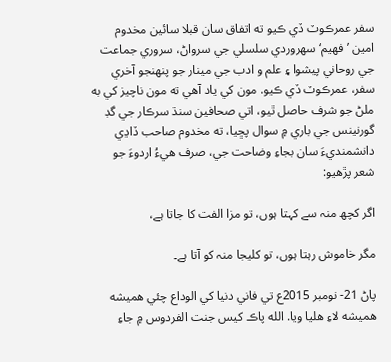سفر عمرڪوٽ ڏي ڪيو ته اتفاق سان قبلا سائين مخدوم امين ’فهيم‘ سهروردي سلسلي جي سرواڻ، سروري جماعت جي روحاني پيشوا ۽ علم و ادب جي مينار جو پنهنجو آخري سفر، عمرڪوٽ ڏي ڪيو. مون کي ياد آهي ته مون ناچيز کي به ملڻ جو شرف حاصل ٿيو، اتي صحافين سنڌ سرڪار جي گڊ گورنينس جي باري ۾ سوال پڇيا، ته مخدوم صاحب ڏاڍي دانشمنديءَ سان بجاءِ وضاحت جي، صرف هيءُ اردوءَ جو شعر پڙهيو:

اگر کچھ منہ سے کہتا ہوں، تو مزا الفت کا جاتا ہے،

مگر خاموش رہتا ہوں، تو کلیجا منہ کو آتا ہے۔

پاڻ 21- نومبر 2015ع تي فاني دنيا کي الوداع چئي هميشه هميشه لاءِ هليا ويا. الله پاڪ کيس جنت الفردوس ۾ جاءِ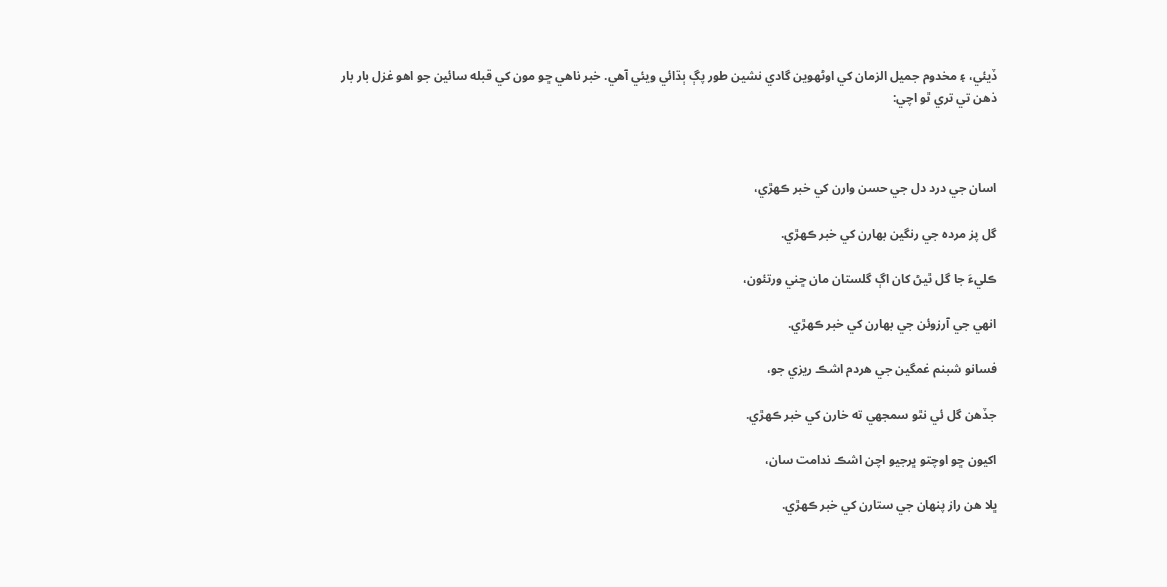ڏيئي، ۽ مخدوم جميل الزمان کي اوڻهوين گادي نشين طور پڳ ٻڌائي ويئي آهي. خبر ناهي ڇو مون کي قبله سائين جو اهو غزل بار بار ذهن تي تري ٿو اچي:



اسان جي درد دل جي حسن وارن کي خبر ڪهڙي،

گل پز مرده جي رنگين بهارن کي خبر ڪهڙي.

ڪليءَ جا گل ٿيڻ کان اڳ گلستان مان ڇني ورتئون،

انهي جي آرزوئن جي بهارن کي خبر ڪهڙي.

فسانو شبنم غمگين جي هردم اشڪ ريزي جو،

جڏهن گل ئي نٿو سمجهي ته خارن کي خبر ڪهڙي.

اکيون ڇو اوچتو ڀرجيو اچن اشڪ ندامت سان،

ڀلا هن راز پنهان جي ستارن کي خبر ڪهڙي.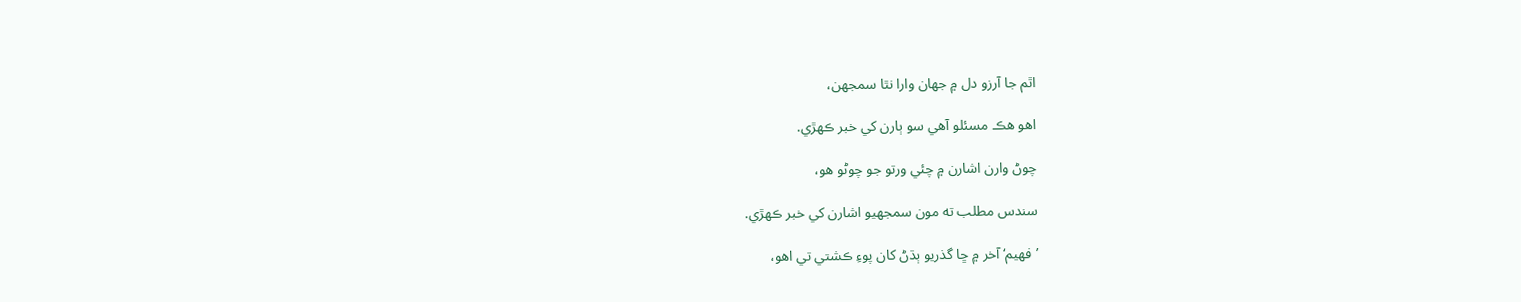اٿم جا آرزو دل ۾ جهان وارا نٿا سمجهن،

اهو هڪ مسئلو آهي سو ٻارن کي خبر ڪهڙي.

چوڻ وارن اشارن ۾ چئي ورتو جو چوڻو هو،

سندس مطلب ته مون سمجهيو اشارن کي خبر ڪهڙي.

’فهيم‘ آخر ۾ ڇا گذريو ٻڌڻ کان پوءِ ڪشتي تي اهو،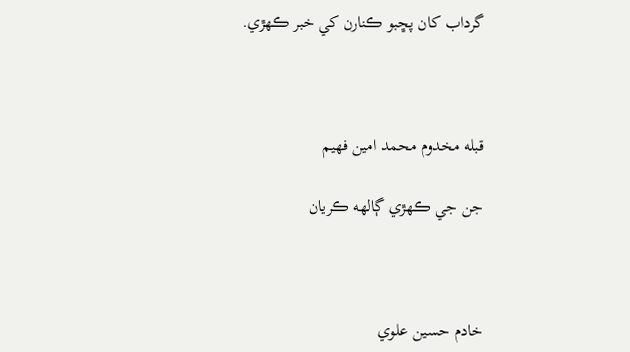گرداب کان پڇبو ڪنارن کي خبر ڪهڙي.



قبله مخدوم محمد امين فهيم

جن جي ڪهڙي ڳالهه ڪريان



خادم حسين علوي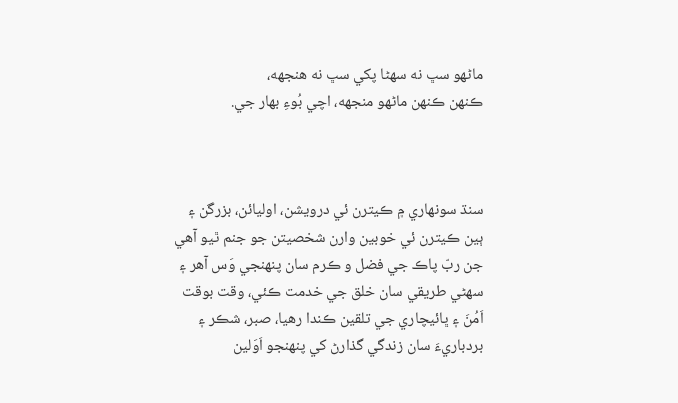ماڻهو سڀ نه سهڻا پکي سڀ نه هنجهه،
ڪنهن ڪنهن ماڻهو منجهه، اچي بُوءِ بهار جي.



سنڌ سونهاري ۾ ڪيترن ئي درويشن، اوليائن، بزرگن ۽ ٻين ڪيترن ئي خوبين وارن شخصيتن جو جنم ٿيو آهي جن ربّ پاڪ جي فضل و ڪرم سان پنهنجي وَس آهر ۽ سهڻي طريقي سان خلق جي خدمت ڪئي، وقت بوقت اَمُنَ ۽ ڀائيچاري جي تلقين ڪندا رهيا، صبر، شڪر ۽ بردباريءَ سان زندگي گذارڻ کي پنهنجو اَوَلين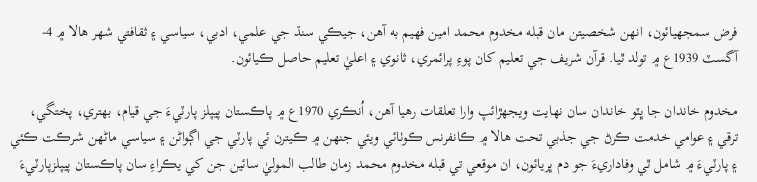فرض سمجهيائون، انهن شخصيتن مان قبله مخدوم محمد امين فهيم به آهن، جيڪي سنڌ جي علمي، ادبي، سياسي ۽ ثقافتي شهر هالا ۾ 4-آگسٽ 1939ع ۾ تولد ٿيا. قرآن شريف جي تعليم کان پوءِ پرائمري، ثانوي ۽ اعليٰ تعليم حاصل ڪيائون.

مخدوم خاندان جا ڀٽو خاندان سان نهايت ويجهڙائپ وارا تعلقات رهيا آهن، اُنڪري 1970ع ۾ پاڪستان پيپلز پارٽيءَ جي قيام، بهتري، پختگي، ترقي ۽ عوامي خدمت ڪرڻ جي جذبي تحت هالا ۾ ڪانفرنس ڪوٺائي ويئي جنهن ۾ ڪيترن ئي پارٽي جي اڳواڻن ۽ سياسي ماڻهن شرڪت ڪئي ۽ پارٽيءَ ۾ شامل ٿي وفاداريءَ جو دم ڀريائون، ان موقعي تي قبله مخدوم محمد زمان طالب الموليٰ سائين جن کي يڪراءِ سان پاڪستان پيپلزپارٽيءَ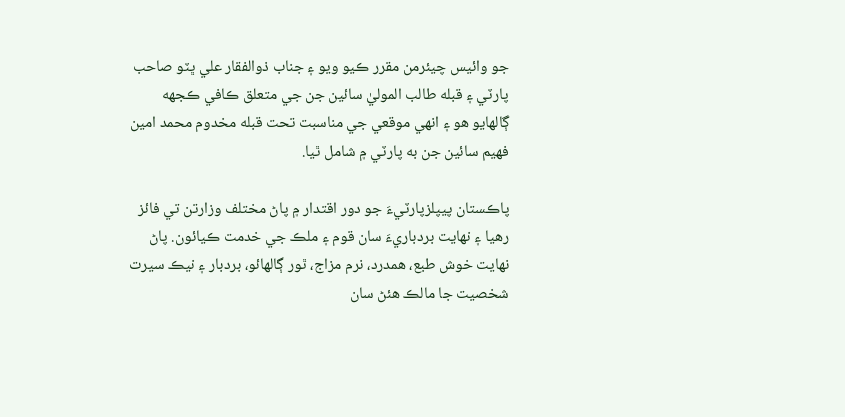جو وائيس چيئرمن مقرر ڪيو ويو ۽ جناب ذوالفقار علي ڀٽو صاحب پارٽي ۽ قبله طالب الموليٰ سائين جن جي متعلق ڪافي ڪجهه ڳالهايو هو ۽ انهي موقعي جي مناسبت تحت قبله مخدوم محمد امين فهيم سائين جن به پارٽي ۾ شامل ٿيا.

پاڪستان پيپلزپارٽيءَ جو دور اقتدار ۾ پاڻ مختلف وزارتن تي فائز رهيا ۽ نهايت بردباريءَ سان قوم ۽ ملڪ جي خدمت ڪيائون. پاڻ نهايت خوش طبع، همدرد، نرم مزاج، ٿور ڳالهائو، بردبار ۽ نيڪ سيرت شخصيت جا مالڪ هئڻ سان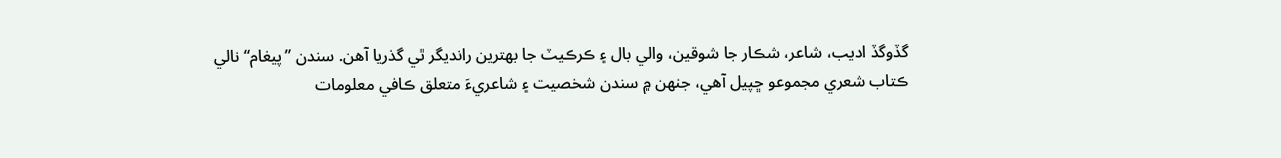گڏوگڏ اديب، شاعر، شڪار جا شوقين، والي بال ۽ ڪرڪيٽ جا بهترين رانديگر ٿي گذريا آهن. سندن ”پيغام“ نالي ڪتاب شعري مجموعو ڇپيل آهي، جنهن ۾ سندن شخصيت ۽ شاعريءَ متعلق ڪافي معلومات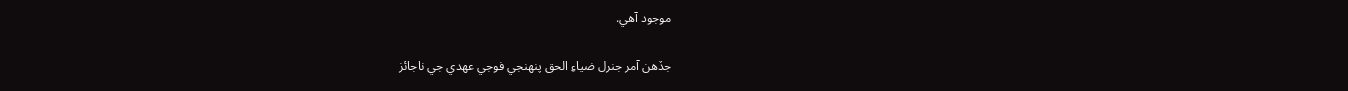موجود آهي.

جڏهن آمر جنرل ضياءِ الحق پنهنجي فوجي عهدي جي ناجائز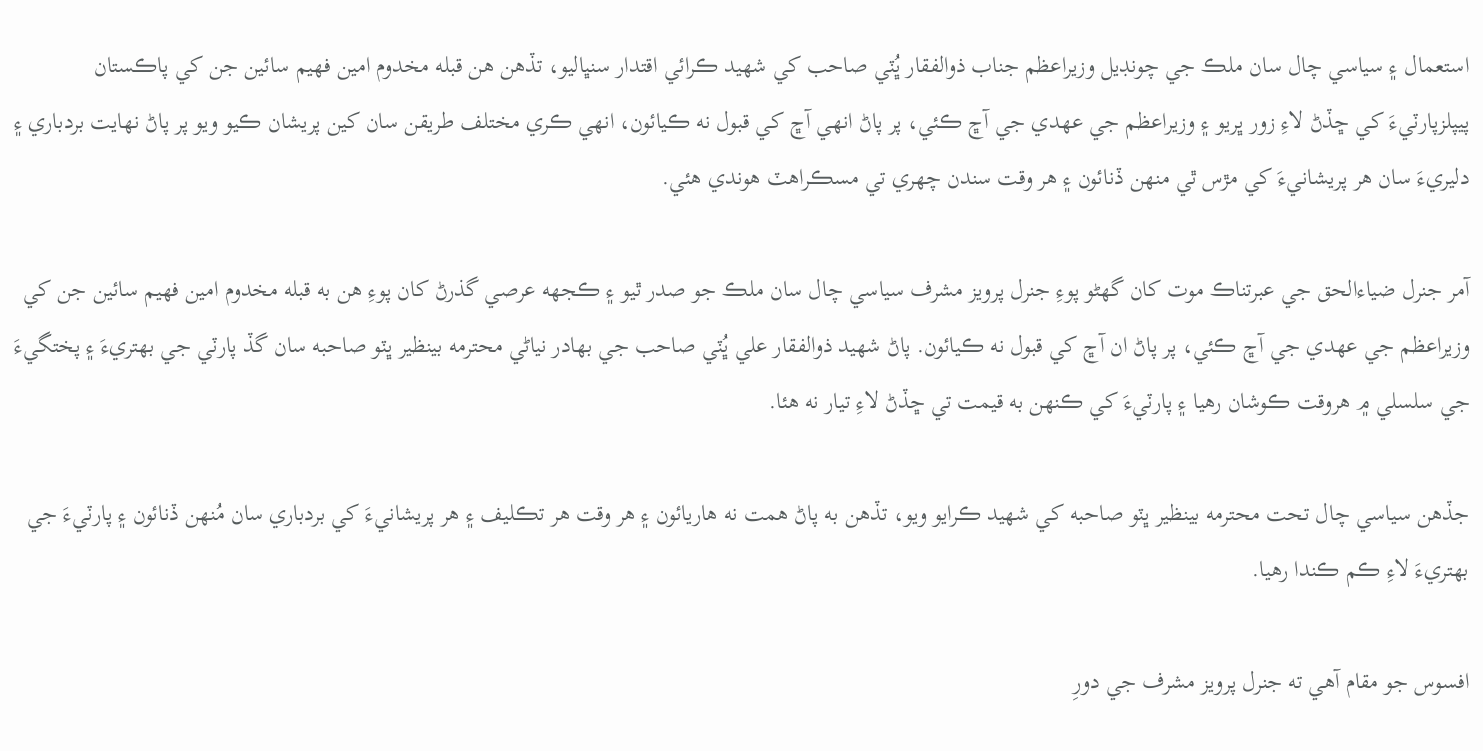استعمال ۽ سياسي چال سان ملڪ جي چونڊيل وزيراعظم جناب ذوالفقار ڀُٽي صاحب کي شهيد ڪرائي اقتدار سنڀاليو، تڏهن هن قبله مخدوم امين فهيم سائين جن کي پاڪستان پيپلزپارٽيءَ کي ڇڏڻ لاءِ زور ڀريو ۽ وزيراعظم جي عهدي جي آڇ ڪئي، پر پاڻ انهي آڇ کي قبول نه ڪيائون، انهي ڪري مختلف طريقن سان کين پريشان ڪيو ويو پر پاڻ نهايت بردباري ۽ دليريءَ سان هر پريشانيءَ کي مڙس ٿي منهن ڏنائون ۽ هر وقت سندن چهري تي مسڪراهٽ هوندي هئي.

آمر جنرل ضياءالحق جي عبرتناڪ موت کان گهڻو پوءِ جنرل پرويز مشرف سياسي چال سان ملڪ جو صدر ٿيو ۽ ڪجهه عرصي گذرڻ کان پوءِ هن به قبله مخدوم امين فهيم سائين جن کي وزيراعظم جي عهدي جي آڇ ڪئي، پر پاڻ ان آڇ کي قبول نه ڪيائون. پاڻ شهيد ذوالفقار علي ڀُٽي صاحب جي بهادر نياڻي محترمه بينظير ڀٽو صاحبه سان گڏ پارٽي جي بهتريءَ ۽ پختگيءَ جي سلسلي ۾ هروقت ڪوشان رهيا ۽ پارٽيءَ کي ڪنهن به قيمت تي ڇڏڻ لاءِ تيار نه هئا.

جڏهن سياسي چال تحت محترمه بينظير ڀٽو صاحبه کي شهيد ڪرايو ويو، تڏهن به پاڻ همت نه هاريائون ۽ هر وقت هر تڪليف ۽ هر پريشانيءَ کي بردباري سان مُنهن ڏنائون ۽ پارٽيءَ جي بهتريءَ لاءِ ڪم ڪندا رهيا.

افسوس جو مقام آهي ته جنرل پرويز مشرف جي دورِ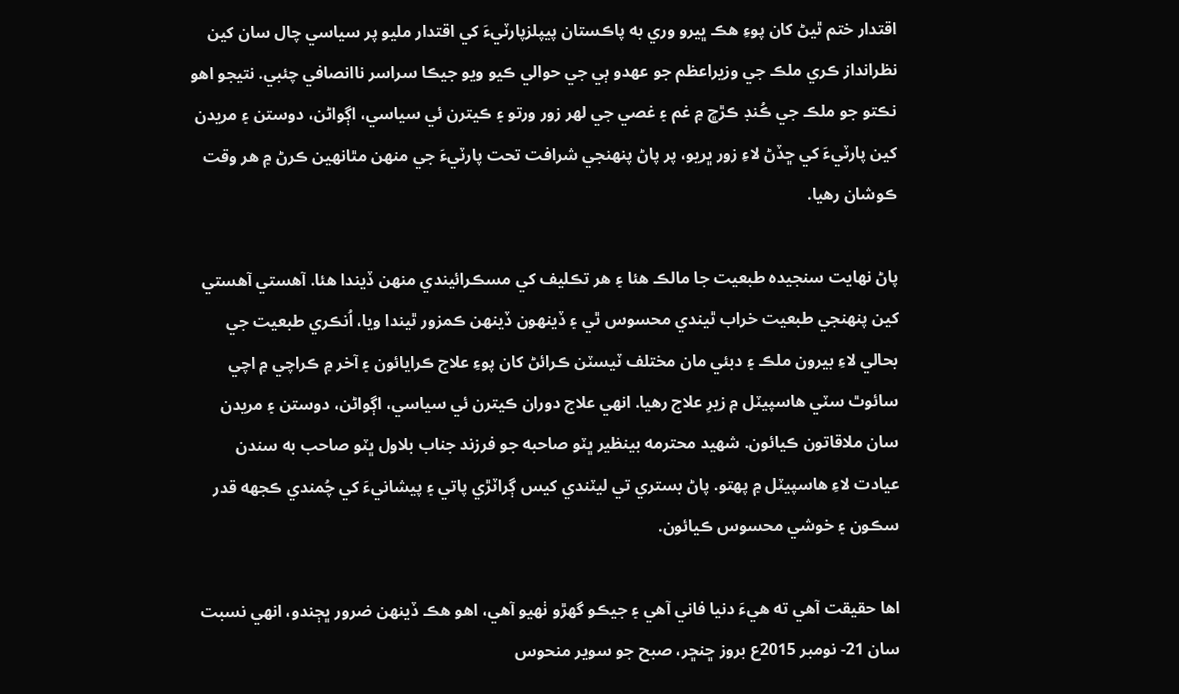اقتدار ختم ٿيڻ کان پوءِ هڪ ڀيرو وري به پاڪستان پيپلزپارٽيءَ کي اقتدار مليو پر سياسي چال سان کين نظرانداز ڪري ملڪ جي وزيراعظم جو عهدو ٻي جي حوالي ڪيو ويو جيڪا سراسر ناانصافي چئبي. نتيجو اهو نڪتو جو ملڪ جي ڪُنڊ ڪڙڇ ۾ غم ۽ غصي جي لهر زور ورتو ۽ ڪيترن ئي سياسي، اڳواڻن، دوستن ۽ مريدن کين پارٽيءَ کي ڇڏڻ لاءِ زور ڀريو، پر پاڻ پنهنجي شرافت تحت پارٽيءَ جي منهن مٿانهين ڪرڻ ۾ هر وقت ڪوشان رهيا.

پاڻ نهايت سنجيده طبعيت جا مالڪ هئا ۽ هر تڪليف کي مسڪرائيندي منهن ڏيندا هئا. آهستي آهستي کين پنهنجي طبعيت خراب ٿيندي محسوس ٿي ۽ ڏينهون ڏينهن ڪمزور ٿيندا ويا، اُنڪري طبعيت جي بحالي لاءِ بيرون ملڪ ۽ دبئي مان مختلف ٽيسٽن ڪرائڻ کان پوءِ علاج ڪرايائون ۽ آخر ۾ ڪراچي ۾ اچي سائوٿ سٽي هاسپيٽل ۾ زيرِ علاج رهيا. انهي علاج دوران ڪيترن ئي سياسي، اڳواڻن، دوستن ۽ مريدن سان ملاقاتون ڪيائون. شهيد محترمه بينظير ڀٽو صاحبه جو فرزند جناب بلاول ڀٽو صاحب به سندن عيادت لاءِ هاسپيٽل ۾ پهتو. پاڻ بستري تي ليٽندي کيس ڳراٽڙي پاتي ۽ پيشانيءَ کي چُمندي ڪجهه قدر سڪون ۽ خوشي محسوس ڪيائون.

اها حقيقت آهي ته هيءَ دنيا فاني آهي ۽ جيڪو گهڙو ٺهيو آهي، اهو هڪ ڏينهن ضرور ڀڄندو، انهي نسبت سان 21- نومبر 2015ع بروز ڇنڇر، صبح جو سوير منحوس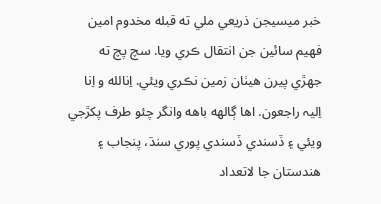خبر ميسيجن ذريعي ملي ته قبله مخدوم امين فهيم سائين جن انتقال ڪري ويا. سچ پچ ته جهڙي پيرن هيٺان زمين نڪري ويئي. اِنالله و اِنا اِليہ راجعون. اها ڳالهه باهه وانگر چئو طرف پکڙجي ويئي ۽ ڏسندي ڏسندي پوري سنڌ، پنجاب ۽ هندستان جا لاتعداد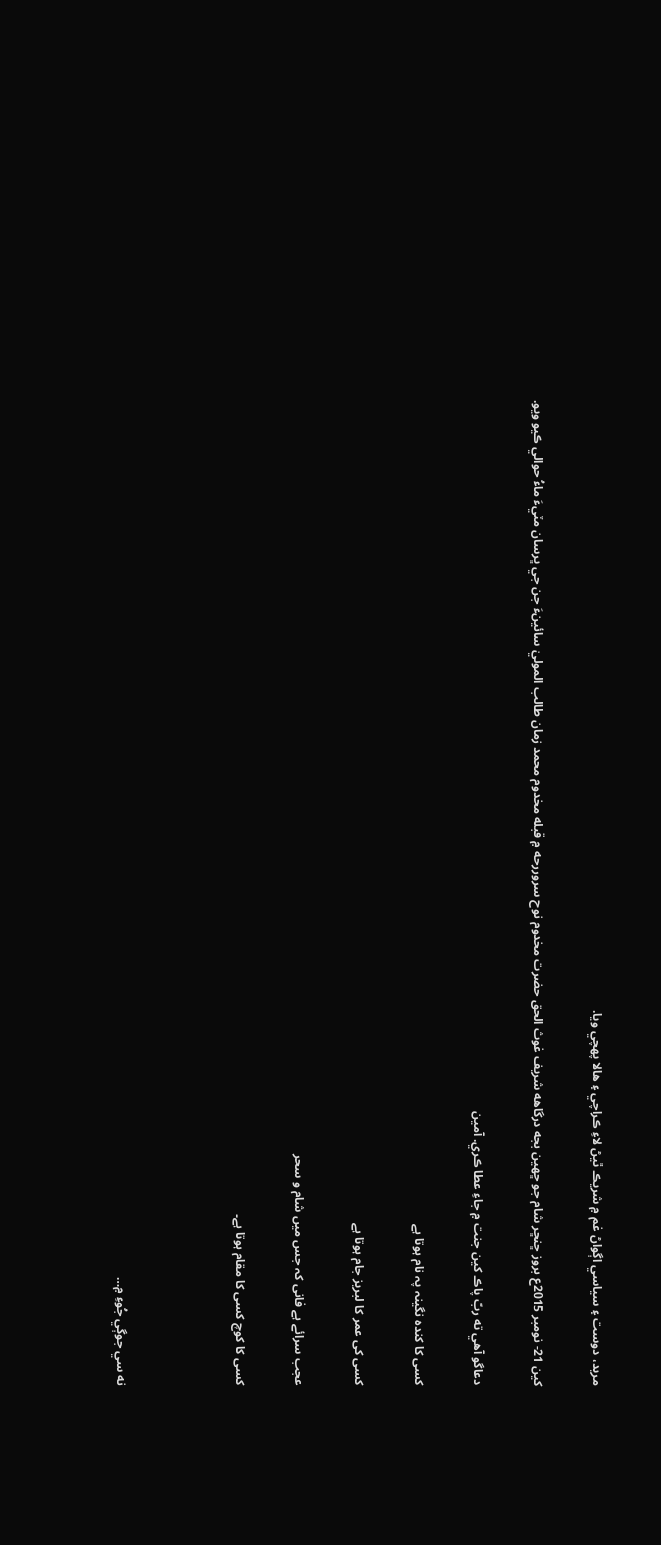مريد، دوست ۽ سياسي اڳواڻ غم ۾ شريڪ ٿيڻ لاءِ ڪراچي ۽ هالا پهچي ويا.

کين 21- نومبر 2015ع بروز ڇنڇر شام جو ڇهين بجه درگاهه شريف غوث الحق حضرت مخدوم نوح سروررحه ۾ قبله مخدوم محمد زمان طالب الموليٰ سائينءَ جن جي ڀرسان مٽيءَ ماءُ حوالي ڪيو ويو.

دعاگو آهي ته ربّ پاڪ کين جنت ۾ جاءِ عطا ڪري. آمين

کسی کا کندہ نگینہ پہ نام ہوتا ہے

کسی کی عمر کا لبریز جام ہوتا ہے

عجب سرائے ہے فانی کہ جس میں شام و سحر

کسی کا کوچ کسی کا مقام ہوتا ہے۔



نه سي جوڳي جُوءِ ۾…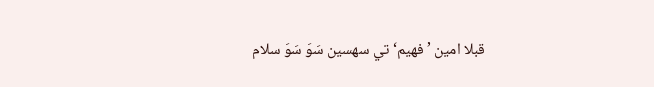قبلا امين ’فهيم‘ تي سهسين سَوَ سَوَ سلام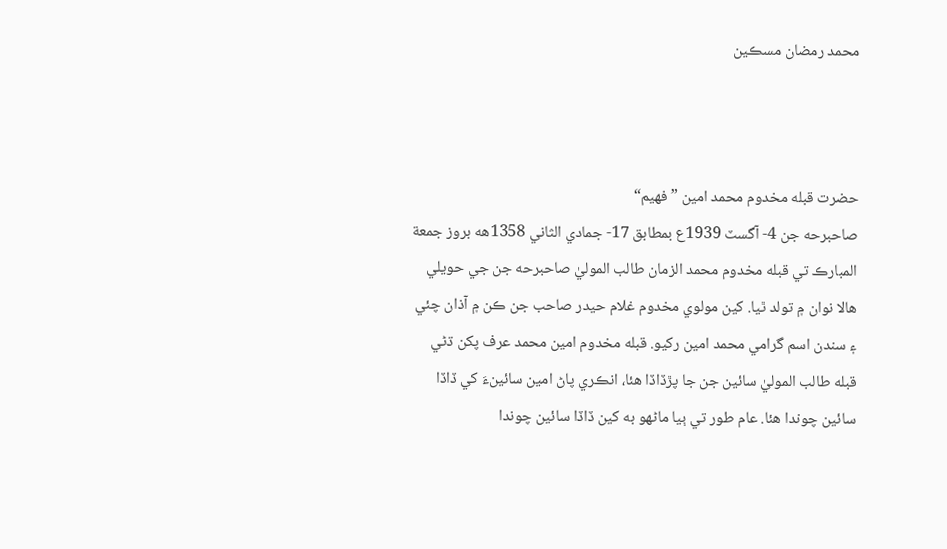محمد رمضان مسڪين



حضرت قبله مخدوم محمد امين ”فهيم“
صاحبرحه جن 4- آگسٽ 1939ع بمطابق 17- جمادي الثاني 1358هه بروز جمعة المبارڪ تي قبله مخدوم محمد الزمان طالب الموليٰ صاحبرحه جن جي حويلي هالا نوان ۾ تولد ٿيا. کين مولوي مخدوم غلام حيدر صاحب جن ڪن ۾ آذان چئي ۽ سندن اسم گرامي محمد امين رکيو. قبله مخدوم امين محمد عرف پکن ڌڻي قبله طالب الموليٰ سائين جن جا پڙڏاڏا هئا، انڪري پاڻ امين سائينءَ کي ڏاڏا سائين چوندا هئا. عام طور تي ٻيا ماڻهو به کين ڏاڏا سائين چوندا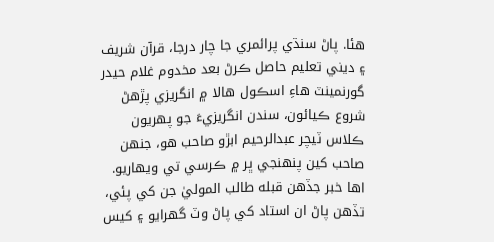هئا. پاڻ سنڌي پرائمري جا چار درجا، قرآن شريف ۽ ديني تعليم حاصل ڪرڻ بعد مخدوم غلام حيدر گورنمينٽ هاءِ اسڪول هالا ۾ انگريزي پڙهڻ شروع ڪيائون، سندن انگريزيءَ جو پهريون ڪلاس ٽيچر عبدالرحيم ابڙو صاحب هو، جنهن صاحب کين پنهنجي ڀر ۾ ڪرسي تي ويهاريو. اها خبر جڏهن قبله طالب الموليٰ جن کي پئي، تڏهن پاڻ ان استاد کي پاڻ وٽ گهرايو ۽ کيس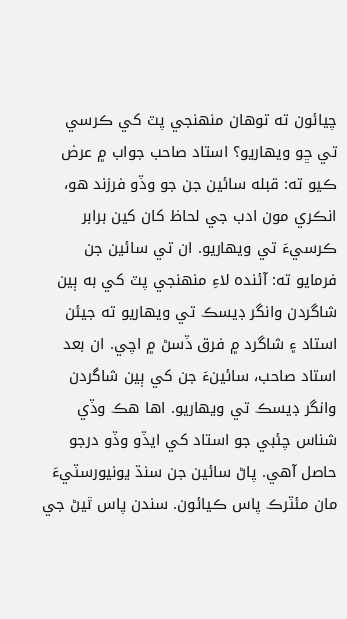چيائون ته توهان منهنجي پٽ کي ڪرسي تي ڇو ويهاريو؟ استاد صاحب جواب ۾ عرض ڪيو ته: قبله سائين جن جو وڏو فرزند هو، انڪري مون ادب جي لحاظ کان کين برابر ڪرسيءَ تي ويهاريو. ان تي سائين جن فرمايو ته: آئنده لاءِ منهنجي پٽ کي به ٻين شاگردن وانگر ڊيسڪ تي ويهاريو ته جيئن استاد ۽ شاگرد ۾ فرق ڏسڻ ۾ اچي. ان بعد استاد صاحب، سائينءَ جن کي ٻين شاگردن وانگر ڊيسڪ تي ويهاريو. اها هڪ وڏي شناس چئبي جو استاد کي ايڏو وڏو درجو حاصل آهي. پاڻ سائين جن سنڌ يونيورسٽيءَ مان مئٽرڪ پاس ڪيائون. سندن پاس ٿيڻ جي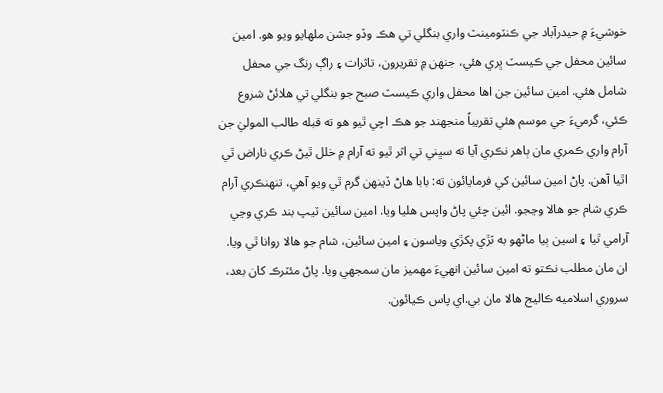خوشيءَ ۾ حيدرآباد جي ڪنٽومينٽ واري بنگلي تي هڪ وڏو جشن ملهايو ويو هو. امين سائين محفل جي ڪيسٽ ڀري هئي، جنهن ۾ تقريرون، تاثرات ۽ راڳ رنگ جي محفل شامل هئي. امين سائين جن اها محفل واري ڪيسٽ صبح جو بنگلي تي هلائڻ شروع ڪئي، گرميءَ جي موسم هئي تقريباً منجهند جو هڪ اچي ٿيو هو ته قبله طالب الموليٰ جن آرام واري ڪمري مان ٻاهر نڪري آيا ته سڀني تي اثر ٿيو ته آرام ۾ خلل ٿيڻ ڪري ناراض ٿي اٿيا آهن. پاڻ امين سائين کي فرمايائون ته: بابا هاڻ ڏينهن گرم ٿي ويو آهي، تنهنڪري آرام ڪري شام جو هالا وڃجو. ائين چئي پاڻ واپس هليا ويا. امين سائين ٽيپ بند ڪري وڃي آرامي ٿيا ۽ اسين ٻيا ماڻهو به ٽڙي پکڙي وياسون ۽ امين سائين، شام جو هالا روانا ٿي ويا. ان مان مطلب نڪتو ته امين سائين انهيءَ مهميز مان سمجهي ويا. پاڻ مئٽرڪ کان بعد، سروري اسلاميه ڪاليج هالا مان بي.اي پاس ڪيائون.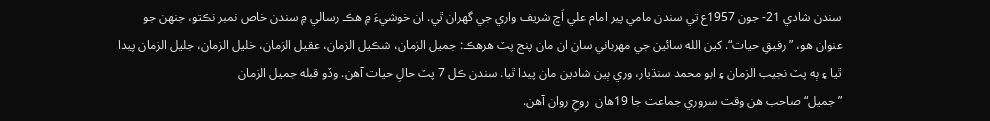سندن شادي 21- جون 1957ع تي سندن مامي پير امام علي اَڇ شريف واري جي گهران ٿي. ان خوشيءَ ۾ هڪ رسالي ۾ سندن خاص نمبر نڪتو، جنهن جو عنوان هو، ”رفيقِ حيات“. کين الله سائين جي مهرباني سان ان مان پنج پٽ هرهڪ: جميل الزمان، شڪيل الزمان، عقيل الزمان، خليل الزمان، جليل الزمان پيدا ٿيا ۽ ٻه پٽ نجيب الزمان ۽ ابو محمد سنڌيار، وري ٻين شادين مان پيدا ٿيا. سندن ڪل 7 پٽ حالِ حيات آهن. وڏو قبله جميل الزمان
”جميل“ صاحب هن وقت سروري جماعت جا 19هان  روحِ روان آهن.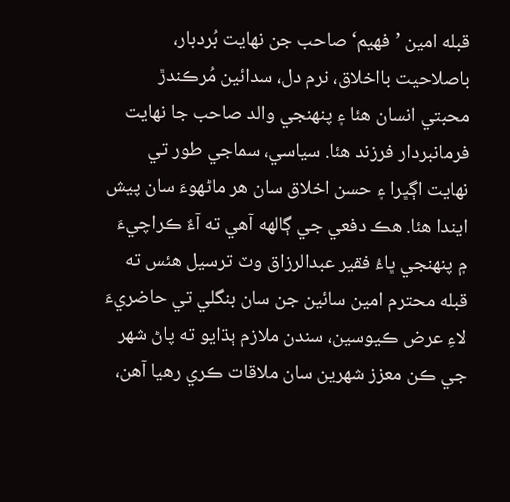قبله امين ’فهيم‘ صاحب جن نهايت بُردبار، باصلاحيت بااخلاق، نرم دل، سدائين مُرڪندڙ محبتي انسان هئا ۽ پنهنجي والد صاحب جا نهايت فرمانبردار فرزند هئا. سياسي، سماجي طور تي نهايت اڳڀرا ۽ حسن اخلاق سان هر ماڻهوءَ سان پيش ايندا هئا. هڪ دفعي جي ڳالهه آهي ته آءٌ ڪراچيءَ ۾ پنهنجي ڀاءُ فقير عبدالرزاق وٽ ترسيل هئس ته قبله محترم امين سائين جن سان بنگلي تي حاضريءَ لاءِ عرض ڪيوسين، سندن ملازم ٻڌايو ته پاڻ شهر جي ڪن معزز شهرين سان ملاقات ڪري رهيا آهن،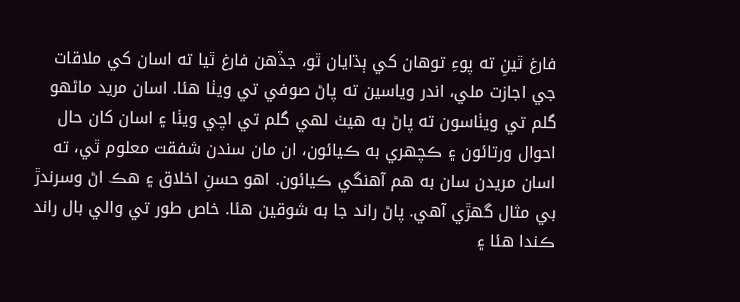فارغ ٿينِ ته پوءِ توهان کي ٻڌايان ٿو، جڏهن فارغ ٿيا ته اسان کي ملاقات جي اجازت ملي، اندر وياسين ته پاڻ صوفي تي ويٺا هئا. اسان مريد ماڻهو گلم تي ويٺاسون ته پاڻ به هيٺ لهي گلم تي اچي ويٺا ۽ اسان کان حال احوال ورتائون ۽ ڪچهري به ڪيائون، ان مان سندن شفقت معلوم ٿي، ته اسان مريدن سان به هم آهنگي ڪيائون. اهو حسنِ اخلاق ۽ هڪ اڻ وسرندڙ بي مثال گهڙي آهي. پاڻ راند جا به شوقين هئا. خاص طور تي والي بال راند ڪندا هئا ۽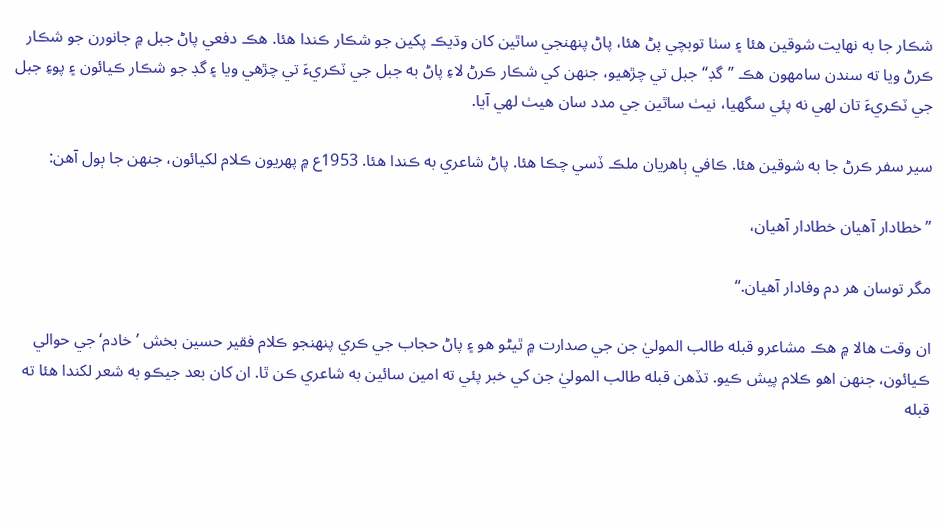شڪار جا به نهايت شوقين هئا ۽ سٺا توبچي پڻ هئا، پاڻ پنهنجي ساٿين کان وڌيڪ پکين جو شڪار ڪندا هئا. هڪ دفعي پاڻ جبل ۾ جانورن جو شڪار ڪرڻ ويا ته سندن سامهون هڪ ”گڊ“ جبل تي چڙهيو، جنهن کي شڪار ڪرڻ لاءِ پاڻ به جبل جي ٽڪريءَ تي چڙهي ويا ۽ گڊ جو شڪار ڪيائون ۽ پوءِ جبل جي ٽڪريءَ تان لهي نه پئي سگهيا، نيٺ ساٿين جي مدد سان هيٺ لهي آيا.

سير سفر ڪرڻ جا به شوقين هئا. ڪافي ٻاهريان ملڪ ڏسي چڪا هئا. پاڻ شاعري به ڪندا هئا. 1953ع ۾ پهريون ڪلام لکيائون، جنهن جا ٻول آهن:

”خطادار آهيان خطادار آهيان،

مگر توسان هر دم وفادار آهيان.“

ان وقت هالا ۾ هڪ مشاعرو قبله طالب الموليٰ جن جي صدارت ۾ ٿيڻو هو ۽ پاڻ حجاب جي ڪري پنهنجو ڪلام فقير حسين بخش ’خادم‘ جي حوالي ڪيائون، جنهن اهو ڪلام پيش ڪيو. تڏهن قبله طالب الموليٰ جن کي خبر پئي ته امين سائين به شاعري ڪن ٿا. ان کان بعد جيڪو به شعر لکندا هئا ته قبله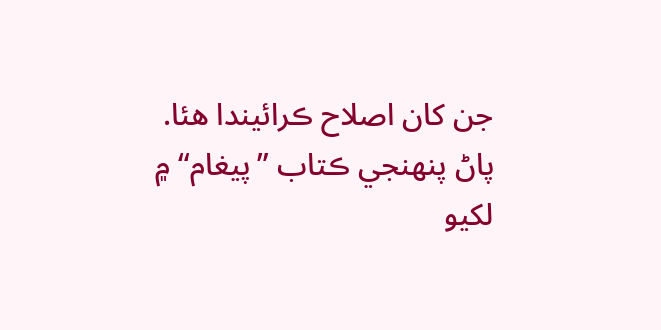جن کان اصلاح ڪرائيندا هئا. پاڻ پنهنجي ڪتاب ”پيغام“ ۾ لکيو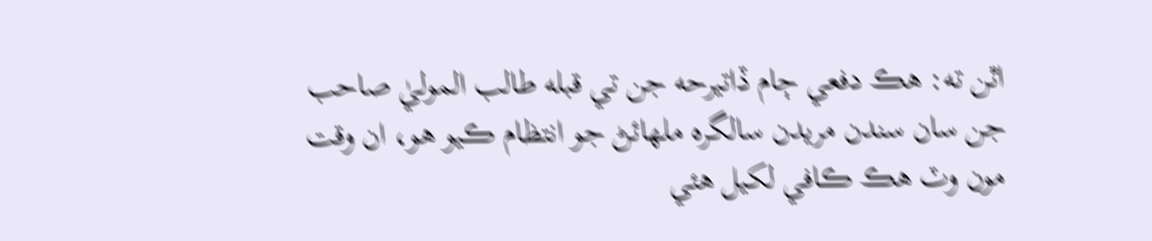اٿن ته: هڪ دفعي ڄام ڏاتيرحه جن تي قبله طالب الموليٰ صاحب جن سان سندن مريدن سالگره ملهائڻ جو انتظام ڪيو هو، ان وقت مون وٽ هڪ ڪافي لکيل هئي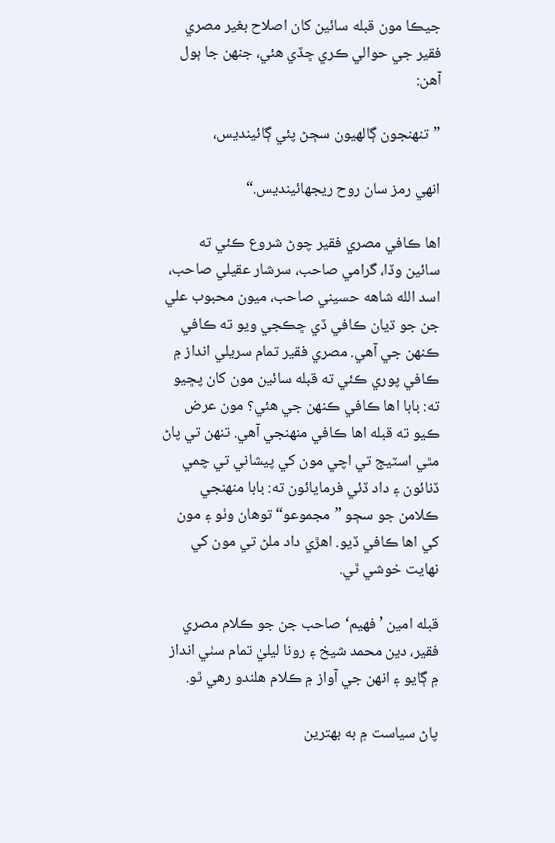جيڪا مون قبله سائين کان اصلاح بغير مصري فقير جي حوالي ڪري ڇڏي هئي، جنهن جا ٻول آهن:

”تنهنجون ڳالهيون سڄڻ پئي ڳائينديس،

انهي رمز سان روح ريجهائينديس.“

اها ڪافي مصري فقير چوڻ شروع ڪئي ته سائين وڏا، گرامي صاحب، سرشار عقيلي صاحب، اسد الله شاهه حسيني صاحب، ميون محبوب علي جن جو ڌيان ڪافي ڏي ڇڪجي ويو ته ڪافي ڪنهن جي آهي. مصري فقير تمام سريلي انداز ۾ ڪافي پوري ڪئي ته قبله سائين مون کان پڇيو ته: بابا اها ڪافي ڪنهن جي هئي؟ مون عرض ڪيو ته قبله اها ڪافي منهنجي آهي. تنهن تي پاڻ مٿي اسٽيج تي اچي مون کي پيشاني تي چمي ڏنائون ۽ داد ڏئي فرمايائون ته: بابا منهنجي ڪلامن جو سڄو ”مجموعو“ توهان وٺو ۽ مون کي اها ڪافي ڏيو. اهڙي داد ملڻ تي مون کي نهايت خوشي ٿي.

قبله امين ’فهيم‘ صاحب جن جو ڪلام مصري فقير، دين محمد شيخ ۽ رونا ليليٰ تمام سٺي انداز ۾ ڳايو ۽ انهن جي آواز ۾ ڪلام هلندو رهي ٿو.

پاڻ سياست ۾ به بهترين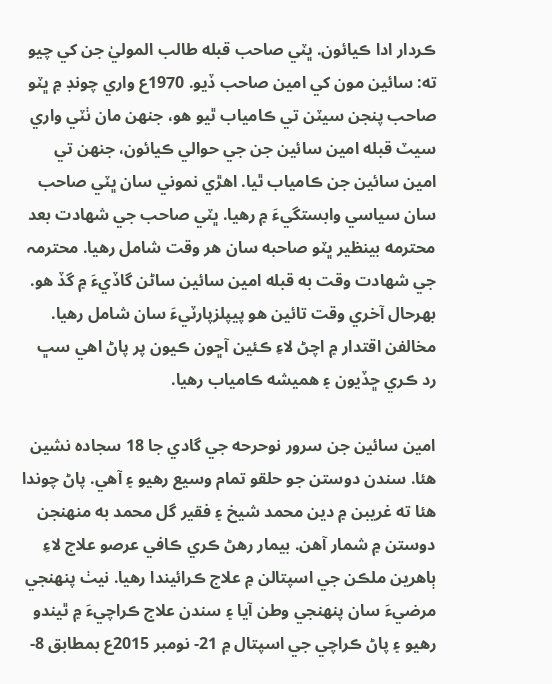ڪردار ادا ڪيائون. ڀٽي صاحب قبله طالب الموليٰ جن کي چيو ته: سائين مون کي امين صاحب ڏيو. 1970ع واري چونڊ ۾ ڀٽو صاحب پنجن سيٽن تي ڪامياب ٿيو هو، جنهن مان ٺٽي واري سيٽ قبله امين سائين جن جي حوالي ڪيائون، جنهن تي امين سائين جن ڪامياب ٿيا. اهڙي نموني سان ڀٽي صاحب سان سياسي وابستگيءَ ۾ رهيا. ڀٽي صاحب جي شهادت بعد محترمه بينظير ڀٽو صاحبه سان هر وقت شامل رهيا. محترمہ جي شهادت وقت به قبله امين سائين ساڻن گاڏيءَ ۾ گڏ هو. بهرحال آخري وقت تائين هو پيپلزپارٽيءَ سان شامل رهيا. مخالفن اقتدار ۾ اچڻ لاءِ ڪئين آڇون ڪيون پر پاڻ اهي سڀ رد ڪري ڇڏيون ۽ هميشه ڪامياب رهيا.

امين سائين جن سرور نوحرحه جي گادي جا 18 سجاده نشين هئا. سندن دوستن جو حلقو تمام وسيع رهيو ۽ آهي. پاڻ چوندا هئا ته غريبن ۾ دين محمد شيخ ۽ فقير گل محمد به منهنجن دوستن ۾ شمار آهن. بيمار رهڻ ڪري ڪافي عرصو علاج لاءِ ٻاهرين ملڪن جي اسپتالن ۾ علاج ڪرائيندا رهيا. نيٺ پنهنجي مرضيءَ سان پنهنجي وطن آيا ۽ سندن علاج ڪراچيءَ ۾ ٿيندو رهيو ۽ پاڻ ڪراچي جي اسپتال ۾ 21- نومبر 2015ع بمطابق 8-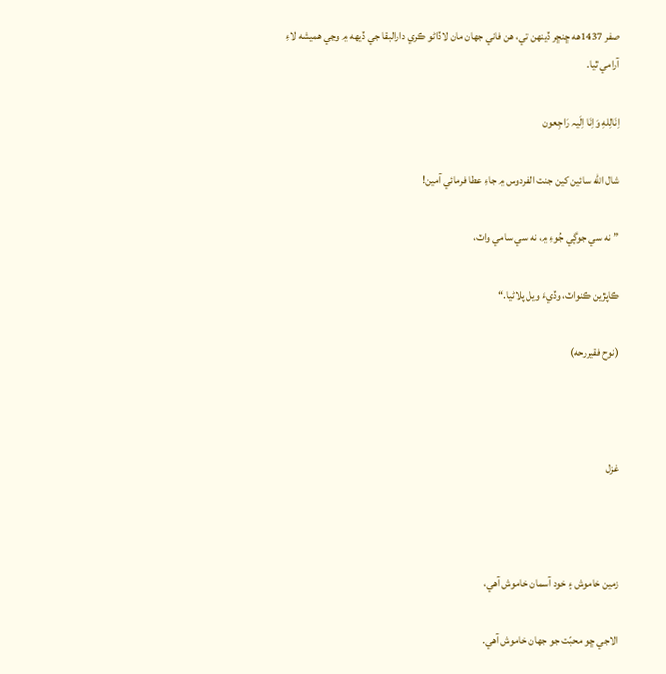صفر 1437هه ڇنڇر ڏينهن تي، هن فاني جهان مان لاڏاڻو ڪري دارالبقا جي ڏيهه ۾ وڃي هميشه لاءِ آرامي ٿيا.

اِنَالِلهِ وَاِنَا اِلَيہ رَاجِعون

شال الله سائين کين جنت الفردوس ۾ جاءِ عطا فرمائي آمين!

”نه سي جوڳي جُوءِ ۾، نه سي سامي واٽ،

ڪاپڙين ڪنواٽ، وڏيءَ ويل پلاڻيا.“

(نوح فقيررحه)



غزل



زمين خاموش ۽ خود آسمان خاموش آهي،

الاجي ڇو محبّت جو جهان خاموش آهي.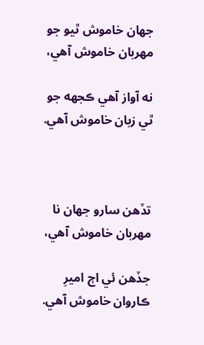جهان خاموش ٿيو جو مهربان خاموش آهي،

نه آواز آهي ڪجهه جو ٿي زبان خاموش آهي.



تڏهن سارو جهان نا مهربان خاموش آهي،

جڏهن ئي اڄ اميرِ ڪاروان خاموش آهي.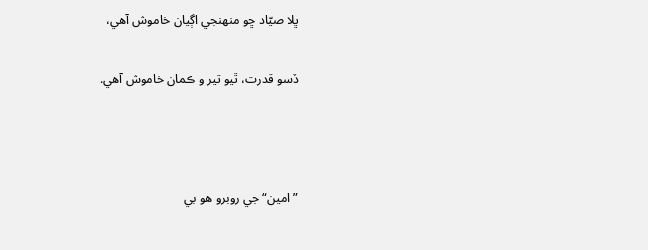ڀلا صيّاد ڇو منهنجي اڳيان خاموش آهي،

ڏسو قدرت، ٿيو تير و ڪمان خاموش آهي.



”امين“ جي روبرو هو بي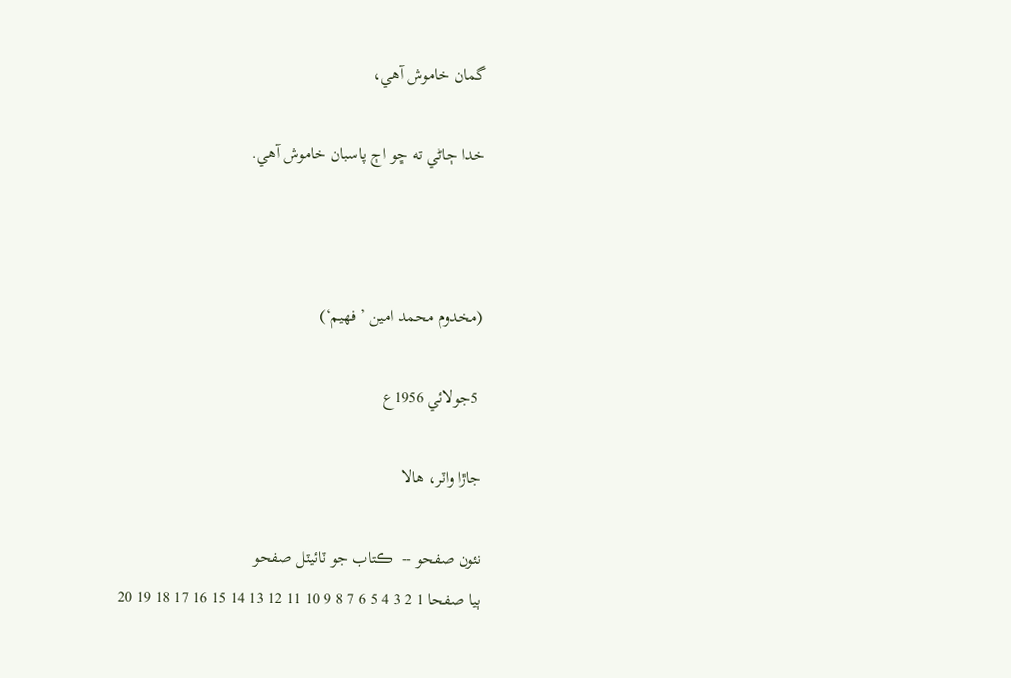گمان خاموش آهي،

خدا ڄاڻي ته ڇو اڄ پاسبان خاموش آهي.



(مخدوم محمد امين ’فهيم‘)

 5جولائي 1956ع

جاڙا واٽر، هالا

نئون صفحو --  ڪتاب جو ٽائيٽل صفحو
ٻيا صفحا 1 2 3 4 5 6 7 8 9 10 11 12 13 14 15 16 17 18 19 20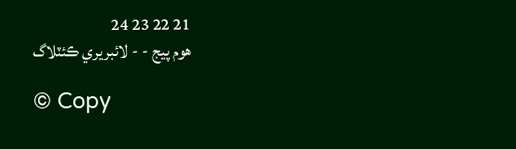21 22 23 24
هوم پيج - - لائبريري ڪئٽلاگ

© Copy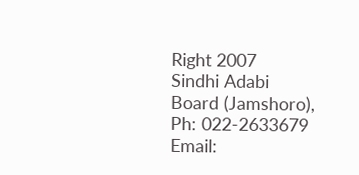Right 2007
Sindhi Adabi Board (Jamshoro),
Ph: 022-2633679 Email: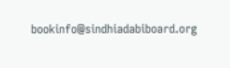bookinfo@sindhiadabiboard.org